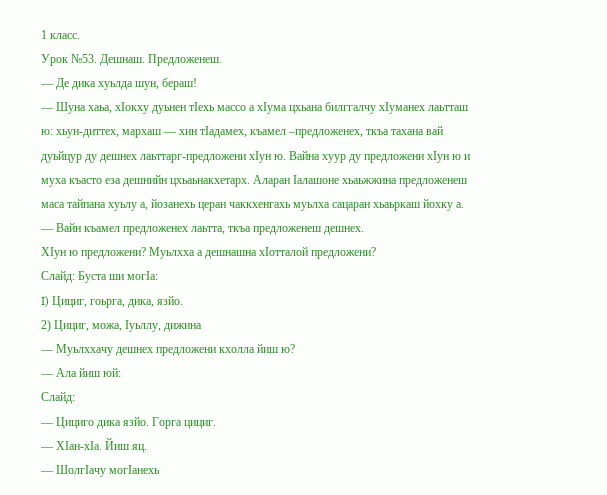1 класс.
Урок №53. Дешнаш. Предложенеш.
— Де дика хуьлда шун, бераш!
— Шуна хаьа, хIокху дуьнен тIехь массо а хIума цхьана билггалчу хIуманех лаьтташ ю: хьун-диттех, мархаш — хин тIадамех, къамел –предложенех, ткъа тахана вай дуьйцур ду дешнех лаьттарг-предложени хIун ю. Вайна хуур ду предложени хIун ю и муха къасто еза дешнийн цхьаьнакхетарх. Аларан Iалашоне хьаьжжина предложенеш маса тайпана хуьлу а, йозанехь церан чаккхенгахь муьлха сацаран хьаьркаш йохку а.
— Вайн къамел предложенех лаьтта, ткъа предложенеш дешнех.
ХIун ю предложени? Муьлхха а дешнашна хIотталой предложени?
Слайд: Буста ши могIа:
I) Цициг, гоьрга, дика, язйо.
2) Цициг, можа, Iуьллу, дижина
— Муьлххачу дешнех предложени кхолла йиш ю?
— Ала йиш юй:
Слайд:
— Цициго дика язйо. Горга цициг.
— ХIан-хIа. Йиш яц.
— ШолгIачу могIанехь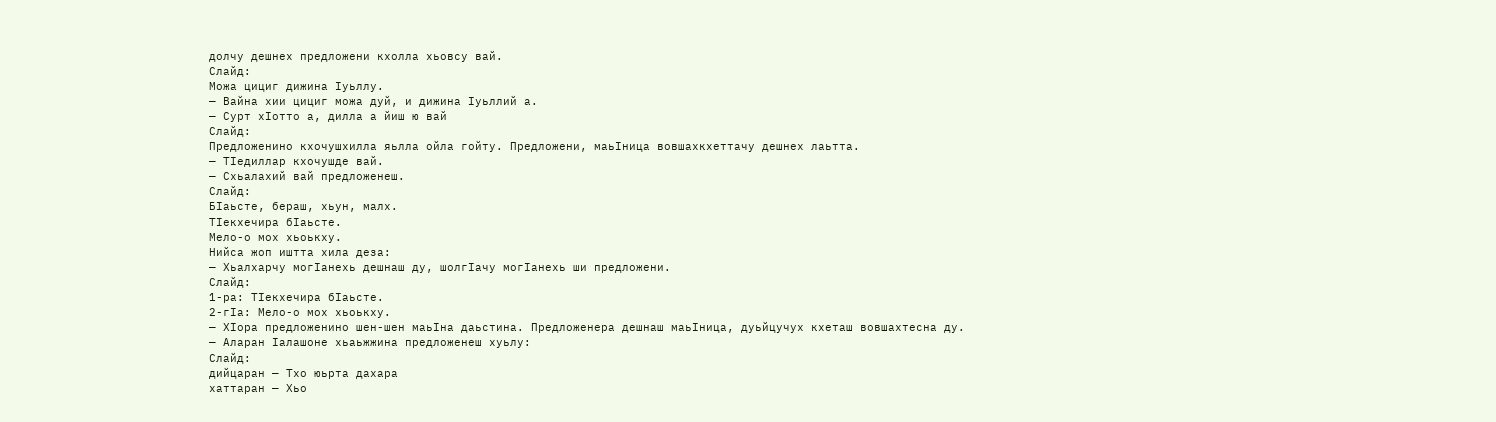долчу дешнех предложени кхолла хьовсу вай.
Слайд:
Можа цициг дижина Iуьллу.
— Вайна хии цициг можа дуй, и дижина Iуьллий а.
— Сурт хIотто а, дилла а йиш ю вай
Слайд:
Предложенино кхочушхилла яьлла ойла гойту. Предложени, маьIница вовшахкхеттачу дешнех лаьтта.
— ТIедиллар кхочушде вай.
— Схьалахий вай предложенеш.
Слайд:
БIаьсте, бераш, хьун, малх.
ТIекхечира бIаьсте.
Мело-о мох хьоькху.
Нийса жоп иштта хила деза:
— Хьалхарчу могIанехь дешнаш ду, шолгIачу могIанехь ши предложени.
Слайд:
1-ра: ТIекхечира бIаьсте.
2-гIа: Мело-о мох хьоькху.
— ХIора предложенино шен-шен маьIна даьстина. Предложенера дешнаш маьIница, дуьйцучух кхеташ вовшахтесна ду.
— Аларан Iалашоне хьаьжжина предложенеш хуьлу:
Слайд:
дийцаран — Тхо юьрта дахара
хаттаран — Хьо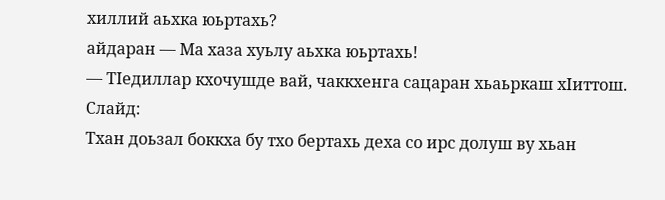хиллий аьхка юьртахь?
айдаран — Ма хаза хуьлу аьхка юьртахь!
— ТIедиллар кхочушде вай, чаккхенга сацаран хьаьркаш хIиттош.
Слайд:
Тхан доьзал боккха бу тхо бертахь деха со ирс долуш ву хьан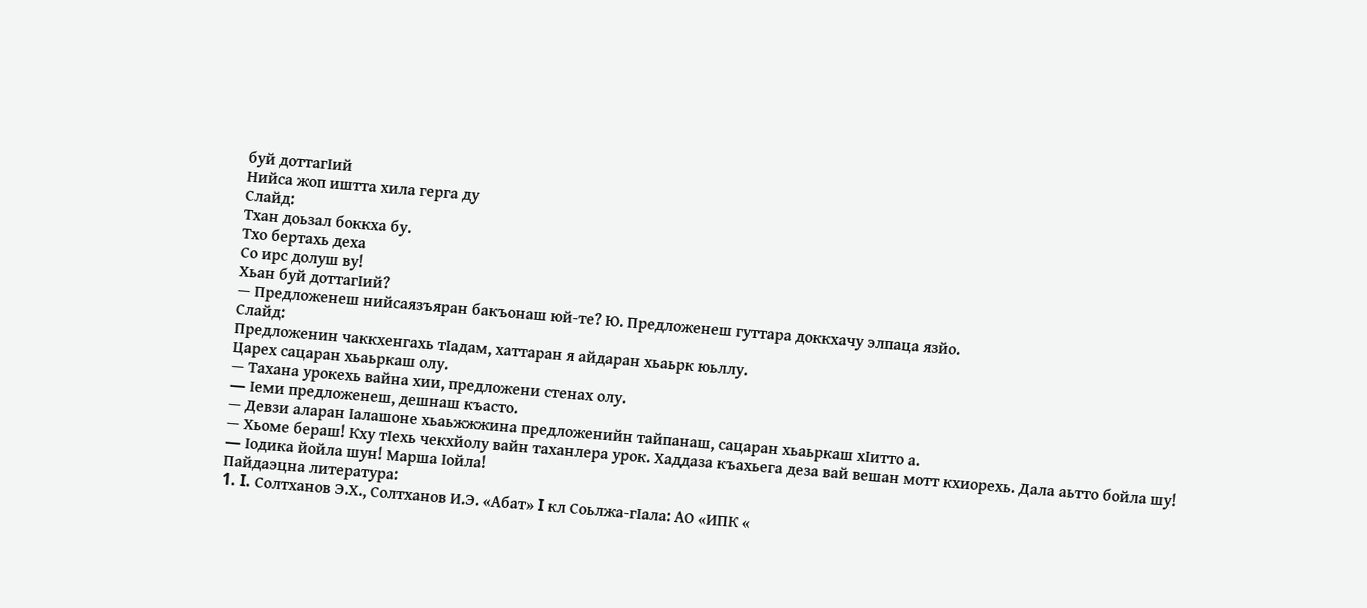буй доттагIий
Нийса жоп иштта хила герга ду
Слайд:
Тхан доьзал боккха бу.
Тхо бертахь деха
Со ирс долуш ву!
Хьан буй доттагIий?
— Предложенеш нийсаязъяран бакъонаш юй-те? Ю. Предложенеш гуттара доккхачу элпаца язйо.
Слайд:
Предложенин чаккхенгахь тIадам, хаттаран я айдаран хьаьрк юьллу.
Царех сацаран хьаьркаш олу.
— Тахана урокехь вайна хии, предложени стенах олу.
— Iеми предложенеш, дешнаш къасто.
— Девзи аларан Iалашоне хьаьжжжина предложенийн тайпанаш, сацаран хьаьркаш хIитто а.
— Хьоме бераш! Кху тIехь чекхйолу вайн таханлера урок. Хаддаза къахьега деза вай вешан мотт кхиорехь. Дала аьтто бойла шу!
— Iодика йойла шун! Марша Iойла!
Пайдаэцна литература:
1. I. Солтханов Э.Х., Солтханов И.Э. «Абат» I кл Соьлжа-гIала: АО «ИПК «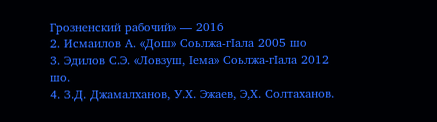Грозненский рабочий» — 2016
2. Исмаилов А. «Дош» Соьлжа-гIала 2005 шо
3. Эдилов С.Э. «Ловзуш, Iема» Соьлжа-гIала 2012 шо.
4. З.Д. Джамалханов, У.Х. Эжаев, Э,Х. Солтаханов.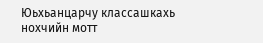Юьхьанцарчу классашкахь нохчийн мотт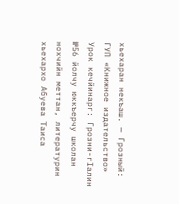хьехаран некъаш. — Грозный: ГУП «Книжное издательство»
Урок кечйинарг: Грозни-гIалин №56 йолчу юккъерчу школан нохчийн меттан, литературин хьехархо Абуева Таиса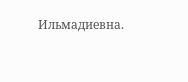Ильмадиевна.